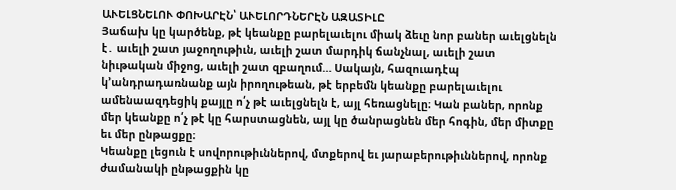ԱՒԵԼՑՆԵԼՈՒ ՓՈԽԱՐԷՆ՝ ԱՒԵԼՈՐԴՆԵՐԷՆ ԱԶԱՏԻԼԸ
Յաճախ կը կարծենք, թէ կեանքը բարելաւելու միակ ձեւը նոր բաներ աւելցնելն է․ աւելի շատ յաջողութիւն, աւելի շատ մարդիկ ճանչնալ, աւելի շատ նիւթական միջոց, աւելի շատ զբաղում… Սակայն, հազուադէպ կ՚անդրադառնանք այն իրողութեան, թէ երբեմն կեանքը բարելաւելու ամենաազդեցիկ քայլը ո՛չ թէ աւելցնելն է, այլ հեռացնելը։ Կան բաներ, որոնք մեր կեանքը ո՛չ թէ կը հարստացնեն, այլ կը ծանրացնեն մեր հոգին, մեր միտքը եւ մեր ընթացքը։
Կեանքը լեցուն է սովորութիւններով, մտքերով եւ յարաբերութիւններով, որոնք ժամանակի ընթացքին կը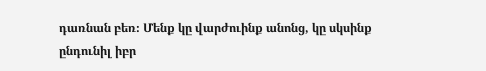դառնան բեռ։ Մենք կը վարժուինք անոնց, կը սկսինք ընդունիլ իբր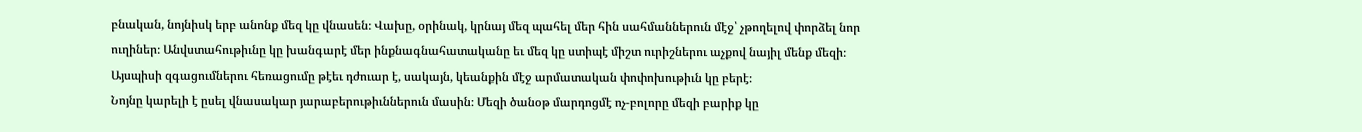բնական, նոյնիսկ երբ անոնք մեզ կը վնասեն։ Վախը, օրինակ, կրնայ մեզ պահել մեր հին սահմաններուն մէջ՝ չթողելով փորձել նոր ուղիներ։ Անվստահութիւնը կը խանգարէ մեր ինքնագնահատականը եւ մեզ կը ստիպէ միշտ ուրիշներու աչքով նայիլ մենք մեզի։ Այսպիսի զգացումներու հեռացումը թէեւ դժուար է, սակայն, կեանքին մէջ արմատական փոփոխութիւն կը բերէ։
Նոյնը կարելի է ըսել վնասակար յարաբերութիւններուն մասին։ Մեզի ծանօթ մարդոցմէ ոչ-բոլորը մեզի բարիք կը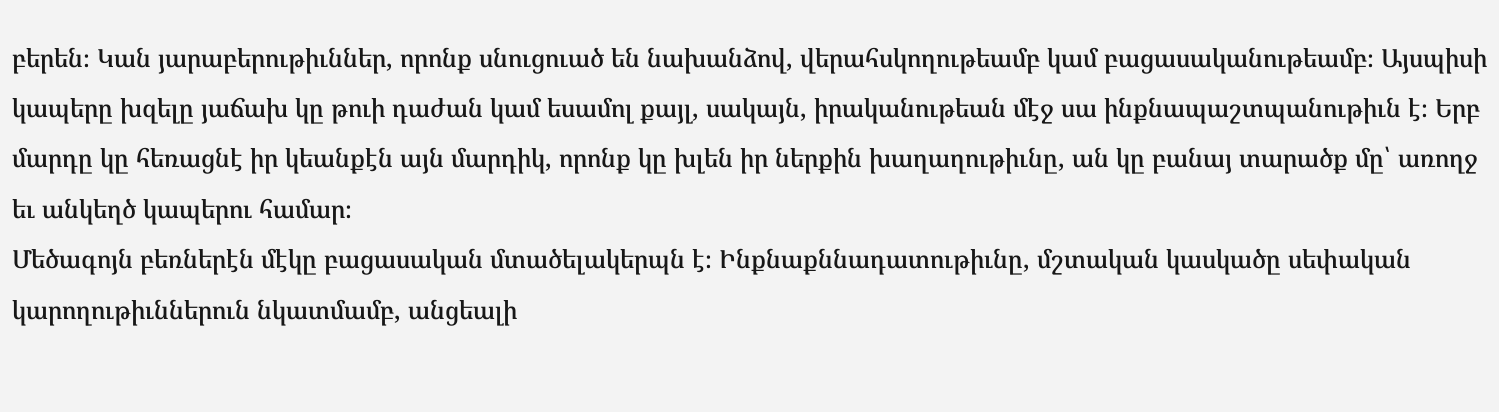բերեն։ Կան յարաբերութիւններ, որոնք սնուցուած են նախանձով, վերահսկողութեամբ կամ բացասականութեամբ։ Այսպիսի կապերը խզելը յաճախ կը թուի դաժան կամ եսամոլ քայլ, սակայն, իրականութեան մէջ սա ինքնապաշտպանութիւն է։ Երբ մարդը կը հեռացնէ իր կեանքէն այն մարդիկ, որոնք կը խլեն իր ներքին խաղաղութիւնը, ան կը բանայ տարածք մը՝ առողջ եւ անկեղծ կապերու համար։
Մեծագոյն բեռներէն մէկը բացասական մտածելակերպն է։ Ինքնաքննադատութիւնը, մշտական կասկածը սեփական կարողութիւններուն նկատմամբ, անցեալի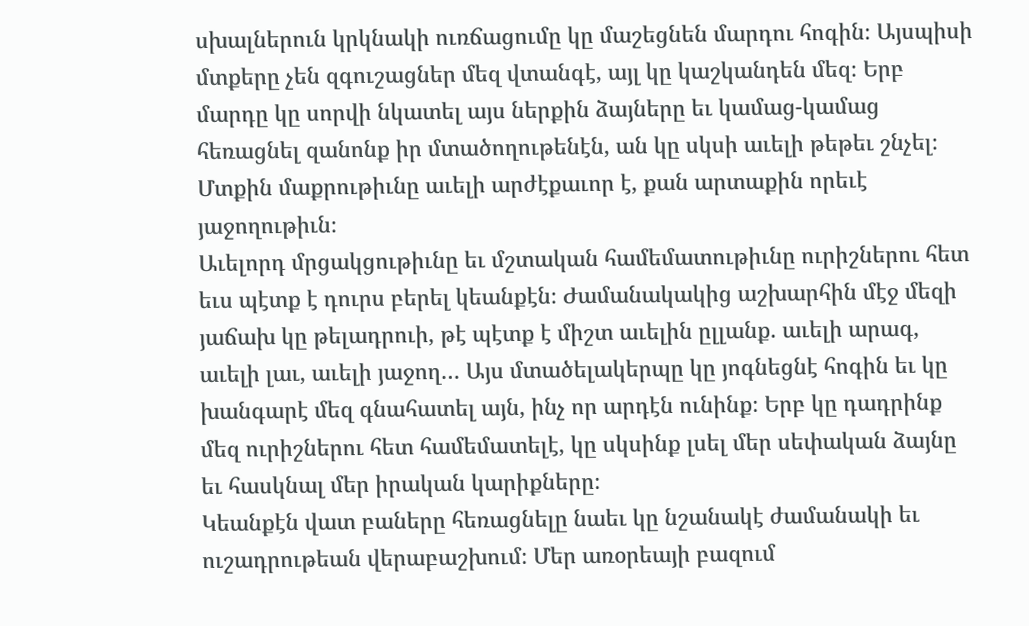սխալներուն կրկնակի ուռճացումը կը մաշեցնեն մարդու հոգին։ Այսպիսի մտքերը չեն զգուշացներ մեզ վտանգէ, այլ կը կաշկանդեն մեզ։ Երբ մարդը կը սորվի նկատել այս ներքին ձայները եւ կամաց-կամաց հեռացնել զանոնք իր մտածողութենէն, ան կը սկսի աւելի թեթեւ շնչել։ Մտքին մաքրութիւնը աւելի արժէքաւոր է, քան արտաքին որեւէ յաջողութիւն։
Աւելորդ մրցակցութիւնը եւ մշտական համեմատութիւնը ուրիշներու հետ եւս պէտք է դուրս բերել կեանքէն։ Ժամանակակից աշխարհին մէջ մեզի յաճախ կը թելադրուի, թէ պէտք է միշտ աւելին ըլլանք. աւելի արագ, աւելի լաւ, աւելի յաջող… Այս մտածելակերպը կը յոգնեցնէ հոգին եւ կը խանգարէ մեզ գնահատել այն, ինչ որ արդէն ունինք։ Երբ կը դադրինք մեզ ուրիշներու հետ համեմատելէ, կը սկսինք լսել մեր սեփական ձայնը եւ հասկնալ մեր իրական կարիքները։
Կեանքէն վատ բաները հեռացնելը նաեւ կը նշանակէ ժամանակի եւ ուշադրութեան վերաբաշխում։ Մեր առօրեայի բազում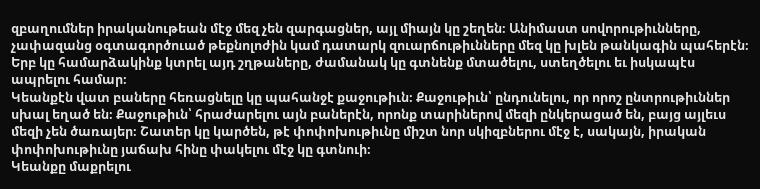զբաղումներ իրականութեան մէջ մեզ չեն զարգացներ, այլ միայն կը շեղեն։ Անիմաստ սովորութիւնները, չափազանց օգտագործուած թեքնոլոժին կամ դատարկ զուարճութիւնները մեզ կը խլեն թանկագին պահերէն։ Երբ կը համարձակինք կտրել այդ շղթաները, ժամանակ կը գտնենք մտածելու, ստեղծելու եւ իսկապէս ապրելու համար։
Կեանքէն վատ բաները հեռացնելը կը պահանջէ քաջութիւն։ Քաջութիւն՝ ընդունելու, որ որոշ ընտրութիւններ սխալ եղած են։ Քաջութիւն՝ հրաժարելու այն բաներէն, որոնք տարիներով մեզի ընկերացած են, բայց այլեւս մեզի չեն ծառայեր։ Շատեր կը կարծեն, թէ փոփոխութիւնը միշտ նոր սկիզբներու մէջ է, սակայն, իրական փոփոխութիւնը յաճախ հինը փակելու մէջ կը գտնուի։
Կեանքը մաքրելու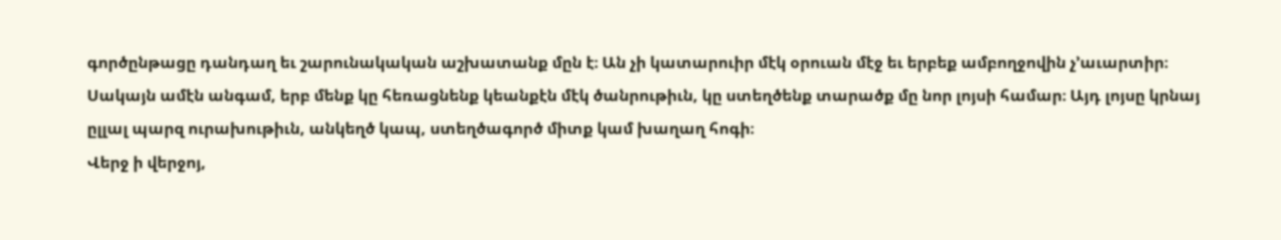գործընթացը դանդաղ եւ շարունակական աշխատանք մըն է։ Ան չի կատարուիր մէկ օրուան մէջ եւ երբեք ամբողջովին չ՚աւարտիր։ Սակայն ամէն անգամ, երբ մենք կը հեռացնենք կեանքէն մէկ ծանրութիւն, կը ստեղծենք տարածք մը նոր լոյսի համար։ Այդ լոյսը կրնայ ըլլալ պարզ ուրախութիւն, անկեղծ կապ, ստեղծագործ միտք կամ խաղաղ հոգի։
Վերջ ի վերջոյ,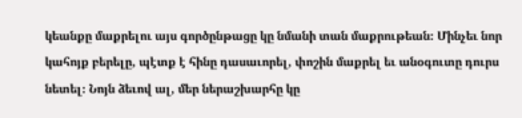կեանքը մաքրելու այս գործընթացը կը նմանի տան մաքրութեան։ Մինչեւ նոր կահոյք բերելը, պէտք է հինը դասաւորել, փոշին մաքրել եւ անօգուտը դուրս նետել։ Նոյն ձեւով ալ, մեր ներաշխարհը կը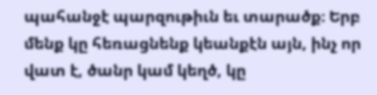պահանջէ պարզութիւն եւ տարածք։ Երբ մենք կը հեռացնենք կեանքէն այն, ինչ որ վատ է, ծանր կամ կեղծ, կը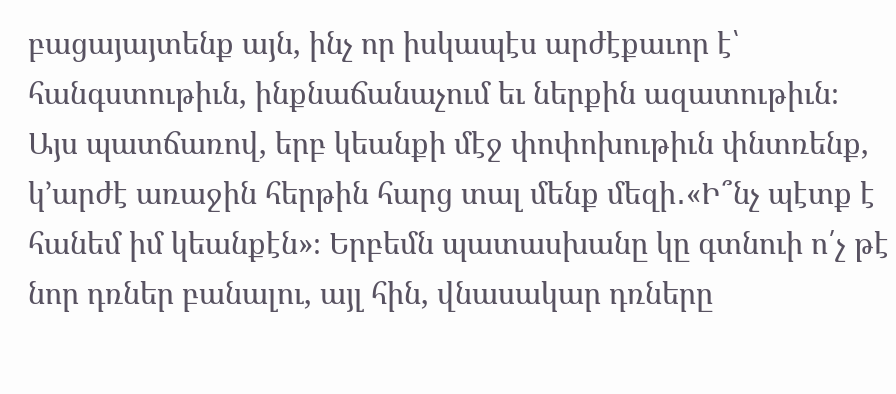բացայայտենք այն, ինչ որ իսկապէս արժէքաւոր է՝ հանգստութիւն, ինքնաճանաչում եւ ներքին ազատութիւն։
Այս պատճառով, երբ կեանքի մէջ փոփոխութիւն փնտռենք, կ՚արժէ առաջին հերթին հարց տալ մենք մեզի․«Ի՞նչ պէտք է հանեմ իմ կեանքէն»։ Երբեմն պատասխանը կը գտնուի ո՛չ թէ նոր դռներ բանալու, այլ հին, վնասակար դռները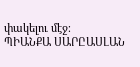փակելու մէջ։
ՊԻԱՆՔԱ ՍԱՐԸԱՍԼԱՆ